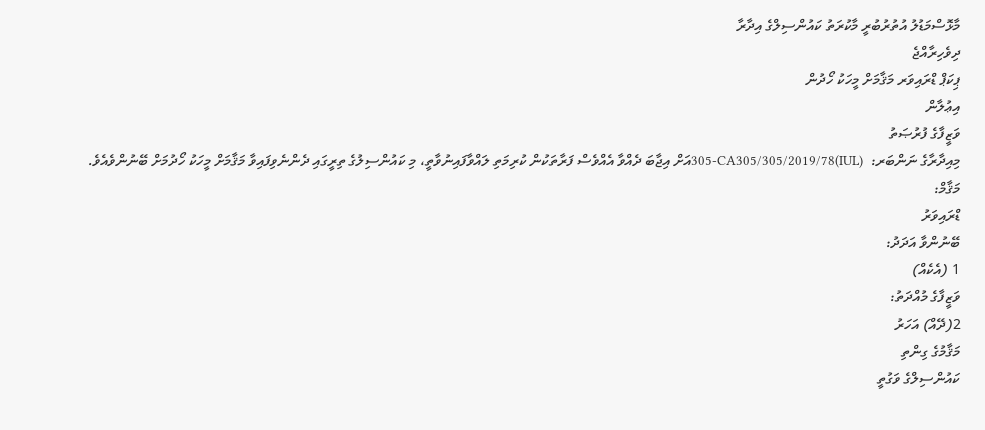މާޅޮސްމަޑުލު އުތުރުބުރީ މާކުރަތު ކައުންސިލްގެ އިދާރާ
ދިވެހިރާއްޖެ
ޕިކަޕް ޑްރައިވަރ މަޤާމަށް މީހަކު ހޯދުން
އިޢުލާން
ވަޒީފާގެ ފުރުޞަތު
މިއިދާރާގެ ނަންބަރ:  (IUL)305-CA305/305/2019/78އަށް އިޖާބަ ދެއްވާ އެއްވެސް ފަރާތަކުން ކުރިމަތި ލައްވާފައިނުވާތީ، މި ކައުންސިލުގެ ތިރީގައި ދެންނެވިފައިވާ މަޤާމަށް މީހަކު ހޯދުމަށް ބޭނުންވެއެވެ.
މަޤާމް:
ޑްރައިވަރު
ބޭނުންވާ އަދަދު:
1 (އެކެއް)
ވަޒީފާގެ މުއްދަތު:
2(ދޭއް) އަހަރު
މަޤާމުގެ ގިންތި
ކައުންސިލްގެ ވަގުތީ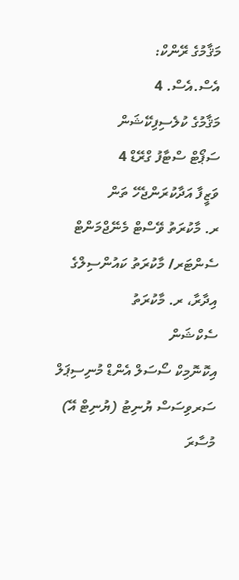މަޤާމުގެ ރޭންކް:
އެސް.އެސް. 4
މަޤާމުގެ ކުލެސިފިކޭޝަން
ސަޕޯޓް ސްޓާފު ގްރޭޑް 4
ވަޒީފާ އަދާކުރަންޖެހޭ ތަން
ރ. މާކުރަތު ވޭސްޓް މެނޭޖްމަންޓް ސެންޓަރ/ މާކުރަތު ކައުންސިލްގެ އިދާރާ، ރ. މާކުރަތު
ސެކްޝަން
އިކޮނޮމިކް ސޯސަލް އެންޑް މުނިސިޕަލް ސަރވިސަސް ޔުނިޓު (ޔުނިޓް އޭ)
މުސާރަ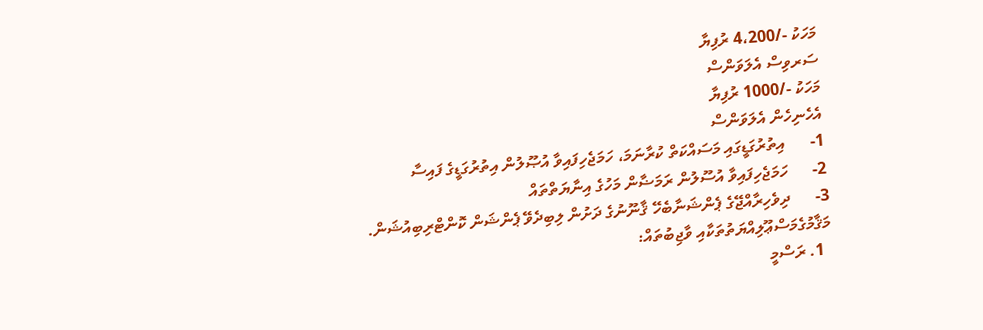މަހަކު -/4،200 ރުފިޔާ
ސަރވިސް އެލަވަންސް
މަހަކު -/1000 ރުފިޔާ
އެހެނިހެން އެލަވަންސް
1-      އިތުރުގަޑީގައި މަސައްކަތް ކުރާނަމަ، ހަމަޖެހިފައިވާ އުޞޫލުން އިތުރުގަޑީގެ ފައިސާ
2-      ހަމަޖެހިފައިވާ އުސޫލުން ރަމަޟާން މަހުގެ އިނާޔަތްތައް
3-      ދިވެހިރާއްޖޭގެ ޕެންޝަނާބެހޭ ޤާނޫނުގެ ދަށުން ލިބިދެވޭ ޕެންޝަން ކޮންޓްރިބިއުޝަން.
މަޤާމުގެމަސްޢޫލިއްޔަތުތަކާއި ވާޖިބުތައް:
  1. ރަސްމީ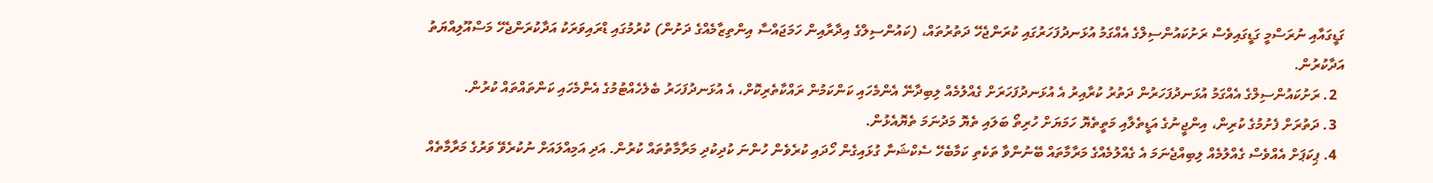ގަޑީގައާއި ނުރަސްމީ ގަޑީގައިވެސް ރަށުކައުންސިލްގެ އެއްގަމު އުޅަނދުފަހަރުގައި ކުރަންޖެހޭ ދަތުރުތައް، (ކައުންސިލްގެ އިދާރާއިން ހަމަޖައްސާ އިންތިޒާމެއްގެ ދަށުން) ކުރުމުގައި ޑްރައިވަރަކު އަދާކުރަންޖެހޭ މަސްއޫލިއްޔަތު އަދާކުރުން.
  2. ރަށުކައުންސިލްގެ އެއްގަމު އުޅަނދުފަހަރުން ދަތުރު ކުރާއިރު އެ އުޅަނދުފަހަރަށް ގެއްލުމެއް ލިބިދާނޭ އެންމެހައި ކަންކަމުން ރައްކާތެރިކޮށް، އެ އުޅަނދުފަހަރު ބެލެހެއްޓުމުގެ އެންމެހައި ކަންތައްތައް ކުރުން.
  3. ދަތުރަށް ފެށުމުގެ ކުރިން، އިންޖީނުގެ އަޑީތެލާއި މަތީތެޔޮ ހަމަޔަށް ހުރިތޯ ބަލައި ތެޔޮ މަދުނަމަ ތެޔޮއެޅުން.
  4. ޕިކަޕަށް އެއްވެސް ގެއްލުމެއް ލިބިއްޖެނަމަ އެ ގެއްލުމެއްގެ މަރާމާތައް ބޭނުންވާ ތަކެތި ކަމާބެހޭ ސެކްޝަނާ ގުޅައިގެން ހޯދައި ކުރެވެން ހުންނަ ކުދިކުދި މަރާމާތުތައް ކުރުން. އަދި އަމިއްލައަށް ނުކުރެވޭ ވަރުގެ މަރާމާތެއް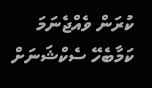ކުރަން ވެއްޖެނަމަ ކަމާބެހޭ ސެކްޝަނަށް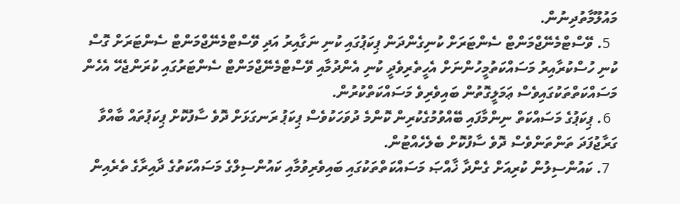މައުލޫމާތުދިނުން.
  5. ވޭސްޓްމެނޭޖްމަންޓް ސެންޓަރަށް ކުނިގެންދަން ޕިކަޕުގައި ކުނި ނަގާއިރު އަދި ވޭސްޓްމެނޭޖްމަންޓް ސެންޓަރަށް ގޮސް ކުނި ހުސްކުރާއިރު މަސައްކަތުމީހުންނަށް އެހީތެރިވެދީ ކުނި އެންދުމާއި ވޭސްޓްމެނޭޖްމަންޓް ސެންޓަރުގައި ކުރަންޖެހޭ އެހެން މަސައްކަތްތަކުގައިވެސް ޢަމަލީގޮތުން ބައިވެރިވެ މަސައްކަތްކުރުން.
  6. ޕިކަޕުގެ މަސައްކަތް ނިންމާފައި ބޭއްވުމުގެކުރިން ކޮންމެ ދުވަހަކުވެސް ޕިކަޕު ރަނގަޅަށް ދޮވެ ސާފުކޮށް ޕިކަޕުތައް ބާއްވާ ގަރާޖުފަދަ ތަންތަންވެސް ދޮވެ ސާފުކޮށް ބެލެހެއްޓުން.
  7. ކައުންސިލުން ކުރިއަށް ގެންދާ ޚާއްޞަ މަސައްކަތްތަކުގައި ބައިވެރިވުމާއި ކައުންސިލްގެ މަސައްކަތުގެ ދާއިރާގެ ތެރެއިން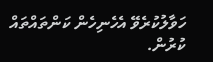ހަވާލުކުރެވޭ އެހެނިހެން ކަންތައްތައް ކުރުން.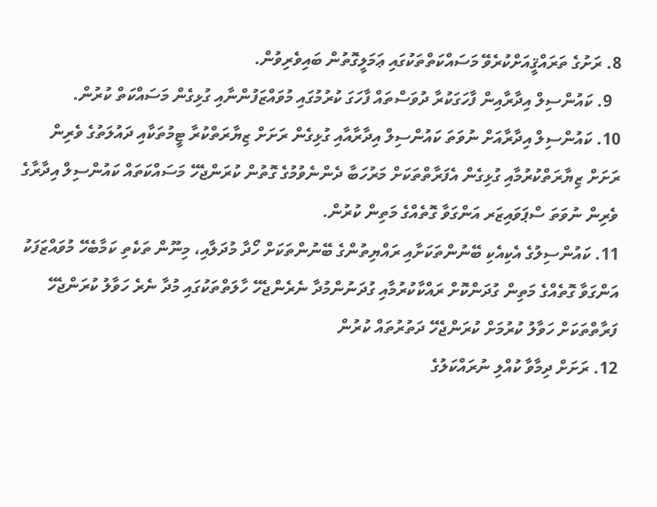8. ރަށުގެ ތަރައްޤީއަށްކުރެވޭ މަސައްކަތްތަކުގައި ޢަމަލީގޮތުން ބައިވެރިވުން.
  9. ކައުންސިލް އިދާރާއިން ފާހަގަކުރާ ދުވަސްތައް ފާހަގަ ކުރުމުގައި މުވައްޒަފުންނާއި ގުޅިގެން މަސައްކަތް ކުރުން.
10. ކައުންސިލް އިދާރާއަށް ނުވަތަ ކައުންސިލް އިދާރާއާއި ގުޅިގެން ރަށަށް ޒިޔާރަތްކުރާ ޓީމުތަކާއި ދައުލަތުގެ ވެރިން ރަށަށް ޒިޔާރަތްކުރުމާއި ގުޅިގެން އެފަރާތްތަކަށް މަރުހަބާ ދެންނެވުމުގެ ގޮތުން ކުރަންޖެހޭ މަސައްކަތައް ކައުންސިލް އިދާރާގެ ވެރިން ނުވަތަ ސްޕަވައިޒަރ އަންގަވާ ގޮތެއްގެ މަތިން ކުރުން.
11. ކައުންސިލުގެ އެކިއެކި ބޭނުންތަކަށާއި ރައްޔިތުންގެ ބޭނުންތަކަށް ހޯދާ މުދަލާއި، މިނޫން ތަކެތި ކަމާބެހޭ މުވައްޒަފަކު އަންގަވާ ގޮތެއްގެ މަތިން ގުދަންކޮށް ރައްކާކުރުމާއި ގުދަނުންމުދާ ނެރެންޖެހޭ ހާލަތްތަކުގައި މުދާ ނެރެ ހަވާލު ކުރަންޖެހޭ ފަރާތްތަކަށް ހަވާލު ކުރުމަށް ކުރަންޖެހޭ ދަތުރުތައް ކުރުން
12. ރަށަށް ދިމާވާ ކުއްލި ނުރައްކަލުގެ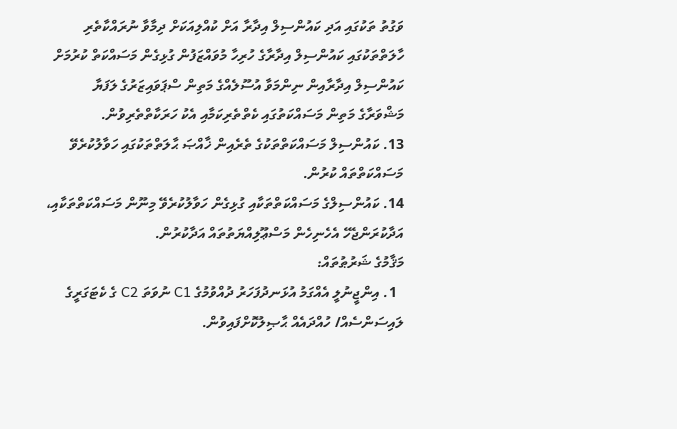ވަގުތު ތަކުގައި އަދި ކައުންސިލް އިދާރާ އަށް ކުއްލިއަކަށް ދިމާވާ ނުރައްކާތެރި ހާލަތްތަކުގައި ކައުންސިލް އިދާރާގެ ހުރިހާ މުވައްޒަފުން ގުޅިގެން މަސައްކަތް ކުރުމަށް ކައުންސިލް އިދާރާއިން ނިންމަވާ އުސޫލެއްގެ މަތިން ސްޕަވައިޒަރުގެ ލަފަޔާ މަޝްވަރާގެ މަތިން މަސައްކަތުގައި ކެތްތެރިކަމާއި އެކު ހަރަކާތްތެރިވުން.
13. ކައުންސިލް މަސައްކަތްތަކުގެ ތެރެއިން ޚާއްޞަ ޙާލަތްތަކުގައި ހަވާލުކުރެވޭ މަސައްކަތްތައް ކުރުން.
14. ކައުންސިލްގެ މަސައްކަތްތަކާއި ގުޅިގެން ހަވާލުކުރެވޭ މިނޫން މަސައްކަތްތަކާއި، އަދާކުރަންޖެހޭ އެހެނިހެން މަސްޢޫލިއްޔަތުތައް އަދާކުރުން.
މަޤާމުގެ ޝަރުޠުތައް:
  1. އިންޖީނުލީ އެއްގަމު އުޅަނދުފަހަރު ދުއްވުމުގެ C1 ނުވަތަ C2 ގެ ކެޓަގަރީގެ ލައިސަންސެއް/ ހުއްދައެއް ޙާޞިލުކޮށްފައިވުން.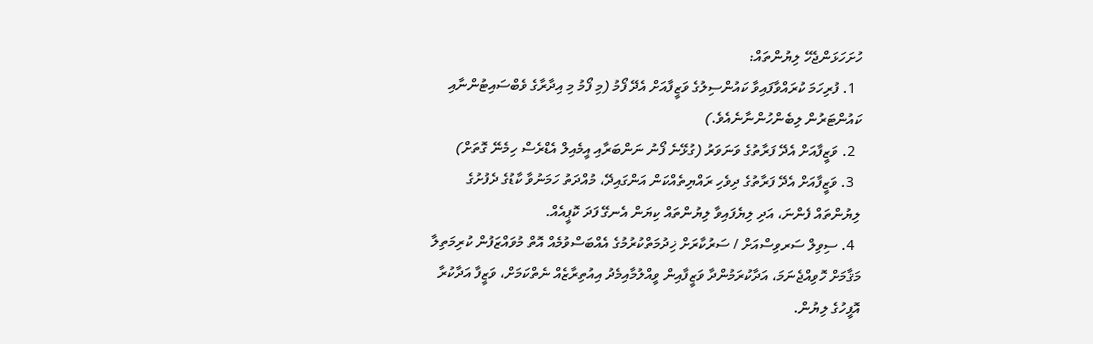ހުށަހަޅަންޖެހޭ ލިޔުންތައް:
  1. ފުރިހަމަ ކުރައްވާފައިވާ ކައުންސިލުގެ ވަޒީފާއަށް އެދޭ ފޯމު (މި ފޯމު މި އިދާރާގެ ވެބްސައިޓުންނާއި ކައުންޓަރުން ލިބެންހުންނާނެއެވެ.)
  2. ވަޒީފާއަށް އެދޭ ފަރާތުގެ ވަނަވަރު (ގުޅޭނެ ފޯނު ނަންބަރާއި އީމެއިލް އެޑްރެސް ހިމެނޭ ގޮތަށް)
  3. ވަޒީފާއަށް އެދޭ ފަރާތުގެ ދިވެހި ރައްޔިތެއްކަން އަންގައިދޭ، މުއްދަތު ހަމަނުވާ ކާޑުގެ ދެފުށުގެ ލިޔުންތައް ފެންނަ، އަދި ލިޔެފައިވާ ލިޔުންތައް ކިޔަން އެނގޭ ފަދަ ކޮޕީއެއް.
  4. ސިވިލް ސަރވިސްއަށް / ސަރުކާރަށް ޚިދުމަތްކުރުމުގެ އެއްބަސްވުމެއް އޮތް މުވައްޒަފުން ކުރިމަތިލާ މަޤާމަށް ހޮވިއްޖެނަމަ، އަދާކުރަމުންދާ ވަޒީފާއިން ވީއްލުމާއިމެދު އިއުތިރާޒެއް ނެތްކަމަށް، ވަޒީފާ އަދާކުރާ އޮފީހުގެ ލިޔުން.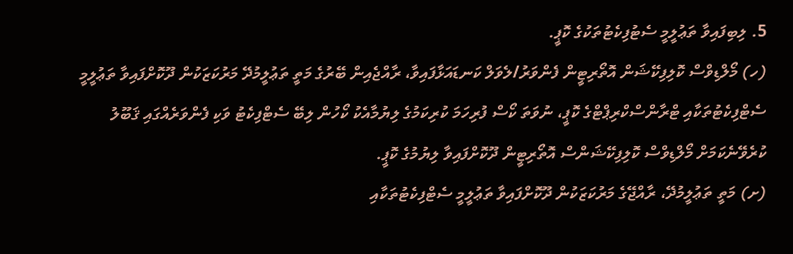5. ލިބިފައިވާ ތަޢުލީމީ ސެޓުފިކެޓުތަކުގެ ކޮޕީ.
(ހ) މޯލްޑިވްސް ކޮލިފިކޭޝަން އޮތޯރިޓީން ފެންވަރު/ލެވަލް ކަނޑައަޅާފައިވާ، ރާއްޖެއިން ބޭރުގެ މަތީ ތަޢުލީމުދޭ މަރުކަޒަކުން ދޫކޮށްފައިވާ ތަޢުލީމީ ސެޓްފިކެޓުތަކާއި ޓްރާންސްކްރިޕްޓްގެ ކޮޕީ، ނުވަތަ ކޯސް ފުރިހަމަ ކުރިކަމުގެ ލިޔުމާއެކު ކޯހުން ލިބޭ ސެޓްފިކެޓު ވަކި ފެންވަރެއްގައި ޤަބޫލު ކުރެވޭނެކަމަށް މޯލްޑިވްސް ކޮލިފިކޭޝަންސް އޮތޯރިޓީން ދޫކޮށްފައިވާ ލިޔުމުގެ ކޮޕީ.
(ށ) މަތީ ތަޢުލީމުދޭ، ރާއްޖޭގެ މަރުކަޒަކުން ދޫކޮށްފައިވާ ތަޢުލީމީ ސެޓްފިކެޓުތަކާއި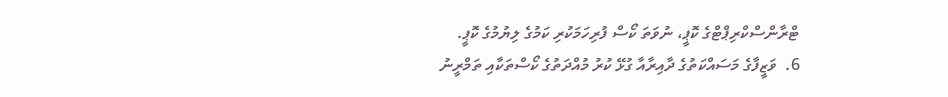ޓްރާންސްކްރިޕްޓްގެ ކޮޕީ، ނުވަތަ ކޯސް ފުރިހަމަކުރި ކަމުގެ ލިޔުމުގެ ކޮޕީ.
6.  ވަޒީފާގެ މަސައްކަތުގެ ދާއިރާއާ ގުޅޭ ކުރު މުއްދަތުގެ ކޯސްތަކާއި ތަމްރީނު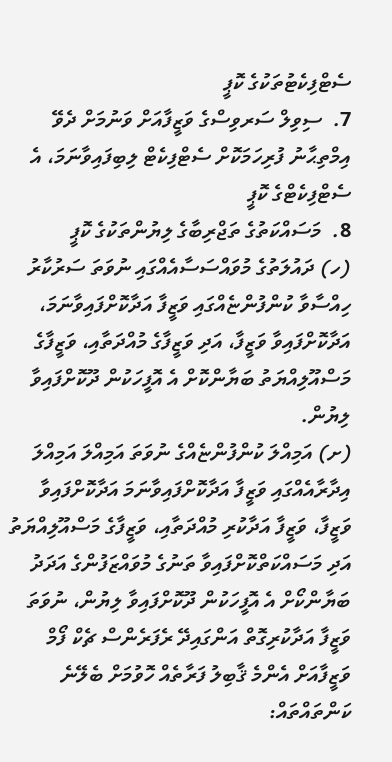ސެޓްފިކެޓުތަކުގެ ކޮޕީ
7.  ސިވިލް ސަރވިސްގެ ވަޒީފާއަށް ވަނުމަށް ދެވޭ އިމްތިޙާނު ފުރިހަމަކޮށް ސެޓްފިކެޓް ލިބިފައިވާނަމަ، އެ ސެޓްފިކެޓްގެ ކޮޕީ
8.  މަސައްކަތުގެ ތަޖްރިބާގެ ލިޔުންތަކުގެ ކޮޕީ
(ހ) ދައުލަތުގެ މުވައްސަސާއެއްގައި ނުވަތަ ސަރުކާރު ހިއްސާވާ ކުންފުންޏެއްގައި ވަޒީފާ އަދާކޮށްފައިވާނަމަ، އަދާކޮށްފައިވާ ވަޒީފާ، އަދި ވަޒީފާގެ މުއްދަތާއި، ވަޒީފާގެ މަސްއޫލިއްޔަތު ބަޔާންކޮށް އެ އޮފީހަކުން ދޫކޮށްފައިވާ ލިޔުން.
(ށ) އަމިއްލަ ކުންފުންޏެއްގެ ނުވަތަ އަމިއްލަ އަމިއްލަ އިދާރާއެއްގައި ވަޒީފާ އަދާކޮށްފައިވާނަމަ އަދާކޮށްފައިވާ ވަޒީފާ، ވަޒީފާ އަދާކުރި މުއްދަތާއި، ވަޒީފާގެ މަސްއޫލިއްޔަތު އަދި މަސައްކަތްކޮށްފައިވާ ތަނުގެ މުވައްޒަފުންގެ އަދަދު ބަޔާންކޯށް އެ އޮފީހަކުން ދޫކޮށްފައިވާ ލިޔުން، ނުވަތަ ވަޒީފާ އަދާކުރިގޮތް އަންގައިދޭ ރެފަރެންސް ޗެކް ފޯމް
ވަޒީފާއަށް އެންމެ ޤާބިލު ފަރާތެއް ހޮވުމަށް ބެލޭނެ ކަންތައްތައް: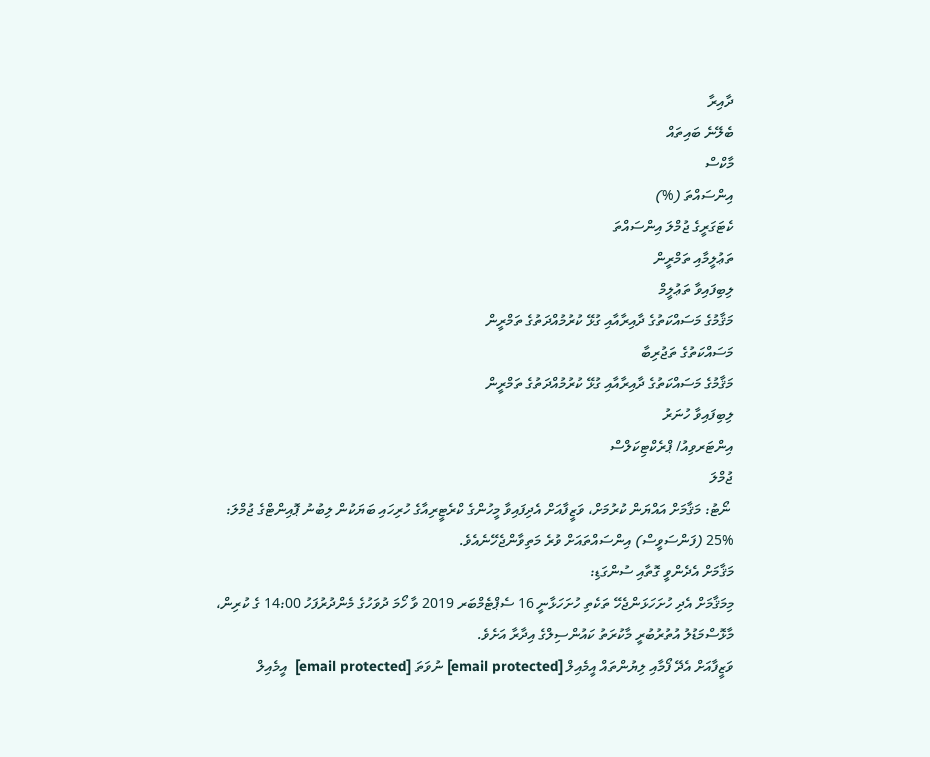ދާއިރާ
ބެލޭނެ ބައިތައް
މާކްސް
އިންސައްތަ (%)
ކެޓަގަރީގެ ޖުމްލަ އިންސައްތަ
ތަޢުލީމާއި ތަމްރީން
ލިބިފައިވާ ތަޢުލީމް
މަޤާމުގެ މަސައްކަތުގެ ދާއިރާއާއި ގުޅޭ ކުރުމުއްދަތުގެ ތަމްރީން
މަސައްކަތުގެ ތަޖުރިބާ
މަޤާމުގެ މަސައްކަތުގެ ދާއިރާއާއި ގުޅޭ ކުރުމުއްދަތުގެ ތަމްރީން
ލިބިފައިވާ ހުނަރު
އިންޓަރވިއު/ ޕްރެކްޓިކަލްސް
ޖުމްލަ
 ނޯޓު: މަޤާމަށް އައްޔަން ކުރުމަށް، ވަޒީފާއަށް އެދިފައިވާ މީހުންގެ ކްރެޓީރިއާގެ ހުރިހައި ބަޔަކުން ލިބުނު ޕޮއިންޓްގެ ޖުމްލަ: %25 (ފަންސަވީސް) އިންސައްތައަށް ވުރެ މަތިވާންޖެހޭނެއެވެ.
މަޤާމަށް އެދެންވީ ގޮތާއި ސުންގަޑި:
މިމަޤާމަށް އެދި ހުށަހަޅަންޖެހޭ ތަކެތި ހުށަހަޅާނީ 16 ސެޕްޓެމްބަރ 2019 ވާ ހޯމަ ދުވަހުގެ މެންދުރުފަހު 14:00 ގެ ކުރިން، މާޅޮސްމަޑުލު އުތުރުބުރީ މާކުރަތު ކައުންސިލްގެ އިދާރާ އަށެވެ.
ވަޒީފާއަށް އެދޭ ފޯމާއި ލިޔުންތައް އީމެއިލް [email protected] ނުވަތަ [email protected]  އީމެއިލް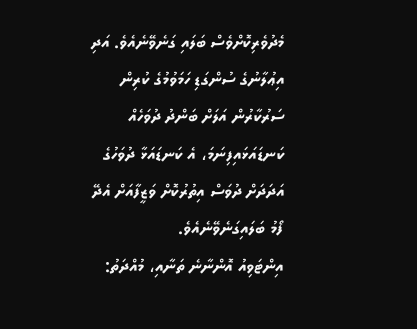މެދުވެރިކޮށްވެސް ބަލައި ގަނެވޭނެއެވެ. އަދި އިޢުލާނުގެ ސުންގަޑި ހަމަވުމުގެ ކުރިން ސަރުކާރުން އަލަށް ބަންދު ދުވަހެއް ކަނޑައަޅައިފިނަމަ، އެ ކަނޑައަޅާ ދުވަހުގެ އަދަދަށް ދުވަސް އިތުރުކޮށް ވަޒީފާއަށް އެދޭ ފޯމު ބަލައިގަނެވޭނެއެވެ.
އިންޓަވިއު އޮންނާނެ ތަނާއި، މުއްދަތު: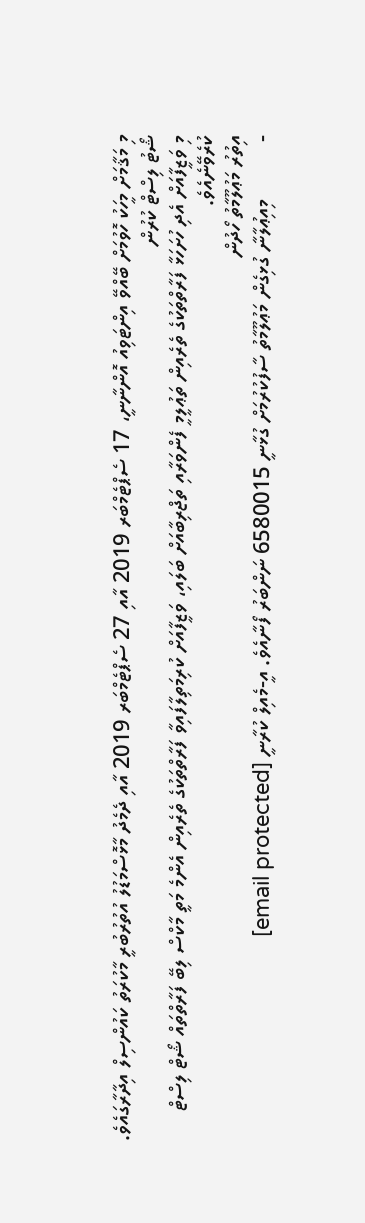މި މަޤާމަށް މީހަކު ހޮވުމަށް ބޭއްވޭ އިންޓަވިއު އޮންނާނީ، 17 ސެޕްޓެމްބަރ 2019 އާއި 27 ސެޕްޓެމްބަރ 2019 އާއި ދެމެދު މާޅޮސްމަޑުލު އުތުރުބުރީ މާކުރަތު ކައުންސިލް އިދާރާގައެވެ.
ޝޯޓު ލިސްޓް ކުރުން
މި ވަޒީފާއަށް އެދި ހުށަހަޅާ ފަރާތްތަކުގެ ތެރެއިން ތަޢުލީމީ ފެންވަރާއި ތަޖްރިބާއަށް ބަލައި، ވަޒީފާއަށް ކުރިމަތިލާފައިވާ ފަރާތްތަކުގެ ތެރެއިން އެންމެ މަތީ މާކްސް ލިބޭ ފަރާތްތައް ޝޯޓް ލިސްޓް ކުރެވޭނެއެވެ.
އިތުރު މަޢުލޫމާތު ހޯދުން
-          މިއިޢުލާނާ ގުޅިގެން މަޢުލޫމާތު ސާފުކުރުމަށް ގުޅާނީ 6580015 ނަންބަރު ފޯނާއެވެ. އީ-މެއިލް ކުރާނީ [email protected]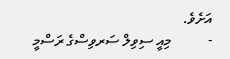އަށެވެ.
-          މިއީ ސިވިލް ސަރވިސްގެ ރަސްމީ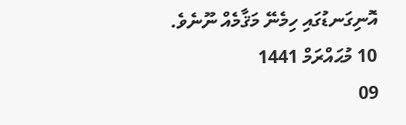އޮނިގަނޑުގައި ހިމެނޭ މަޤާމެއް ނޫނެވެ.
10 މުޙައްރަމް 1441
09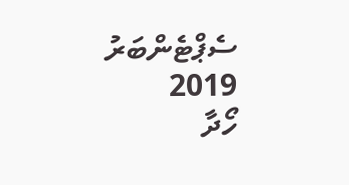ސެޕްޓެންބަރު 2019
ހޯދާ